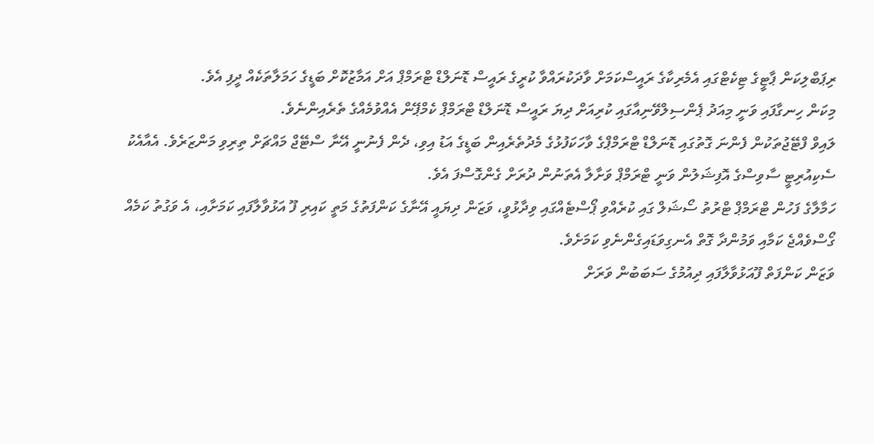ރިޕަބްލިކަން ޕާޓީގެ ޓިކެޓްގައި އެމެރިކާގެ ރައީސްކަމަށް ވާދަކުރައްވާ ކުރީގެ ރައީސް ޑޮނަލްޑް ޓްރަމްޕް އަށް އަމާޒުކޮށް ބަޑީގެ ހަމަލާތަކެއް ދީފި އެވެ.
މިކަން ހިނގާފައި ވަނީ މިއަދު ޕެންސިލްވޭނިއާގައި ކުރިއަށް ދިޔަ ރައީސް ޑޮނަލްޑް ޓްރަމްޕް ކެމްޕޭން އެއްވުމެއްގެ ތެރެއިންނެވެ.
ލައިވް ފްޓޭޖުތަކުން ފެންނަ ގޮތުގައި ޑޮނަލްޑް ޓްރަމްޕްގެ ވާހަކަފުޅުގެ މެދުތެރެއިން ބަޑީގެ އަޑު އިވި، ދެން ފެނުނީ އޭނާ ސްޓޭޖް މައްޗަށް ތިރިވި މަންޒަރެވެ. އެއާއެކު ސެކިއުރިޓީ ސާވިސްގެ އޮފިޝަލުން ވަނީ ޓްރަމްޕް ވަށާލާ އެތަނުން ދުރަށް ގެންގޮސްފަ އެވެ.
ހަމާލާގެ ފަހުން ޓްރަމްޕް ޓްރުތު ސޯޝަލް ގައި ކުރެއްވި ޕޯސްޓެއްގައި ވިދާޅުވީ، ވަޒަން ދިޔައީ އޭނާގެ ކަންފަތުގެ މަތީ ކައިރި ފޫ އަޅުވާލާފައި ކަމަށާއި، އެ ވަގުތު ކަމެއް ގޯސްވެއްޖެ ކަމާއި ވަމުންދާ ގޮތް އެނގިވަޑައިގެންނެވި ކަމަށެވެ.
ވަޒަން ކަންފަތް ފޫއަޅުވާލާފައި ދިއުމުގެ ސަބަބުން ވަރަށް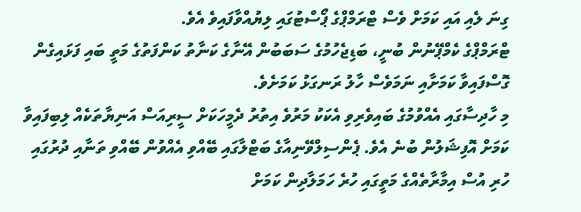ގިނަ ލެއި އައި ކަމަށް ވެސް ޓްރަމްޕްގެ ޕޯސްޓުގައި ލިޔުއްވާފައިވެ އެވެ.
ޓްރަމްޕްގެ ކެމްޕޭނުން ބުނީ، ބަޑިޖެހުމުގެ ސަބަބުން އޭނާގެ ކަނާތު ކަންފަތުގެ މަތީ ބައި ފަޅައިގެން ގޮސްފައިވާ ކަމަށާއި ނަމަވެސް ހާލު ރަނގަޅު ކަމަށެވެ.
މި ހާދިސާގައި އެއްވުމުގެ ބައިވެރިވި އެކަކު މަރުވެ އިތުރު ދެމީހަކަށް ސީރިއަސް އަނިޔާތަކެއް ލިބިފައިވާ ކަމަށް އޮފިޝަލުން ބުނެ އެވެ. ޕެންސިލްވޭނިއާގެ ބަޓްލާގައި ބޭއްވި އެއްވުން ބޭއްވި ތަނާއި ދުރުގައި ހުރި އުސް އިމާރާތެއްގެ މަތީގައި ހުރެ ހަމަލާދިން ކަމަށް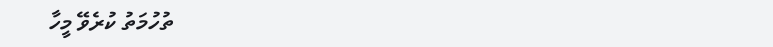ތުހުމަތު ކުރެވޭ މީހާ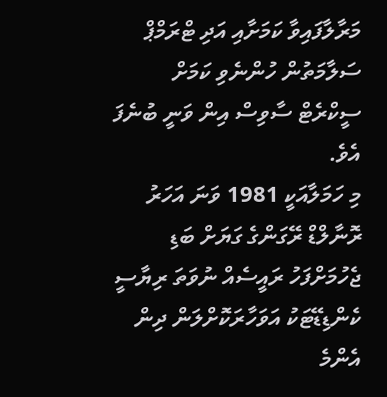މަރާލާފައިވާ ކަމަށާއި އަދި ޓްރަމްޕް ސަލާމަތުން ހުންނެވި ކަމަށް ސީކްރެޓް ސާވިސް އިން ވަނީ ބުނެފަ އެވެ.
މި ހަމަލާއަކީ 1981 ވަނަ އަހަރު ރޮނާލްޑް ރޭގަންގެ ގަޔަށް ބަޑި ޖެހުމަށްފަހު ރައީސެއް ނުވަތަ ރިޔާސީ ކެންޑިޑޭޓަކު އަވަހާރަކޮށްލަން ދިން އެންމެ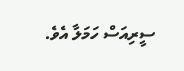ސީރިއަސް ހަމަލާ އެވެ.